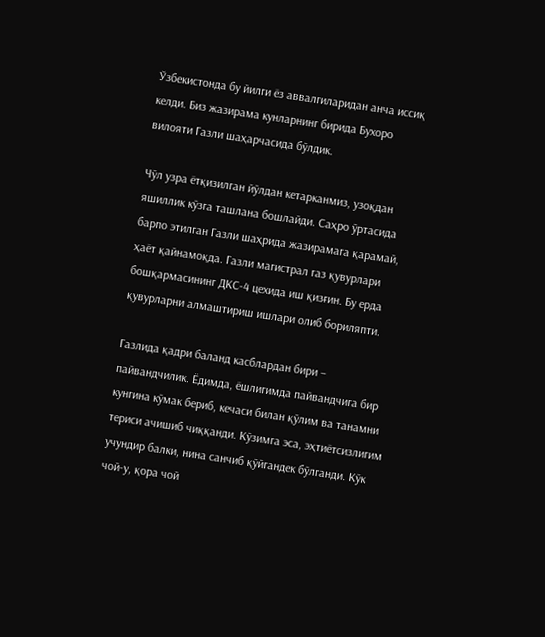Ўзбекистонда бу йилги ёз аввалгиларидан анча иссиқ келди. Биз жазирама кунларнинг бирида Бухоро вилояти Газли шаҳарчасида бўлдик.

Чўл узра ётқизилган йўлдан кетарканмиз, узоқдан яшиллик кўзга ташлана бошлайди. Саҳро ўртасида барпо этилган Газли шаҳрида жазирамага қарамай, ҳаёт қайнамоқда. Газли магистрал газ қувурлари бошқармасининг ДКС-4 цехида иш қизғин. Бу ерда қувурларни алмаштириш ишлари олиб бориляпти.

Газлида қадри баланд касблардан бири – пайвандчилик. Ёдимда, ёшлигимда пайвандчига бир кунгина кўмак бериб, кечаси билан қўлим ва танамни териси ачишиб чиққанди. Кўзимга эса, эҳтиётсизлигим учундир балки, нина санчиб қўйгандек бўлганди. Кўк чой-у, қора чой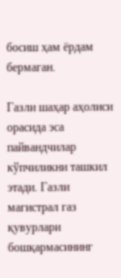босиш ҳам ёрдам бермаган.

Газли шаҳар аҳолиси орасида эса пайвандчилар кўпчиликни ташкил этади. Газли магистрал газ қувурлари бошқармасининг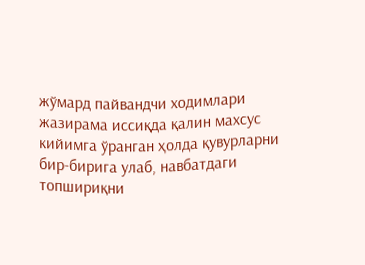жўмард пайвандчи ходимлари жазирама иссиқда қалин махсус кийимга ўранган ҳолда қувурларни бир-бирига улаб, навбатдаги топшириқни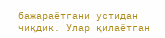бажараётгани устидан чиқдик. Улар қилаётган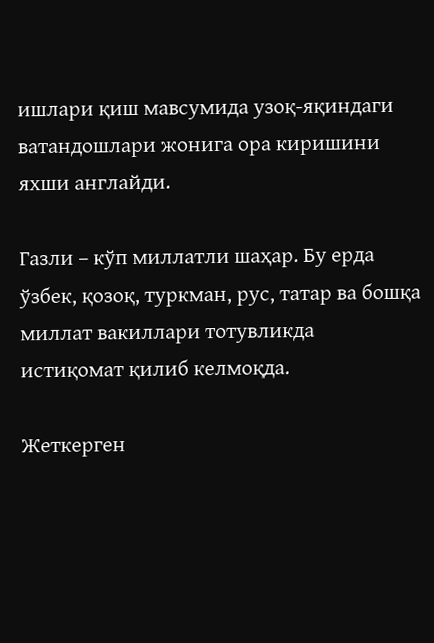ишлари қиш мавсумида узоқ-яқиндаги ватандошлари жонига ора киришини яхши англайди.

Газли – кўп миллатли шаҳар. Бу ерда ўзбек, қозоқ, туркман, рус, татар ва бошқа миллат вакиллари тотувликда истиқомат қилиб келмоқда.

Жеткерген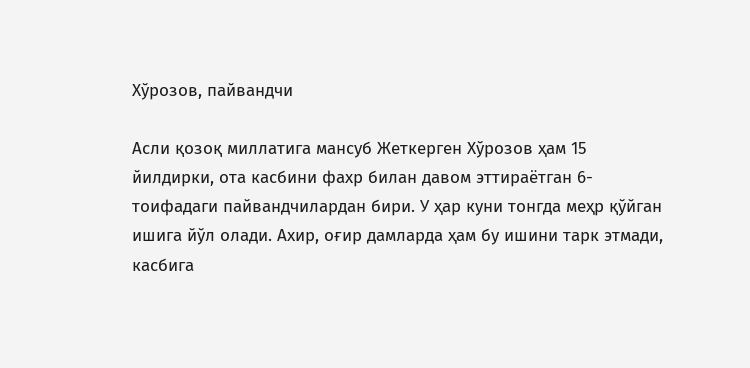Хўрозов, пайвандчи

Асли қозоқ миллатига мансуб Жеткерген Хўрозов ҳам 15 йилдирки, ота касбини фахр билан давом эттираётган 6-тоифадаги пайвандчилардан бири. У ҳар куни тонгда меҳр қўйган ишига йўл олади. Ахир, оғир дамларда ҳам бу ишини тарк этмади, касбига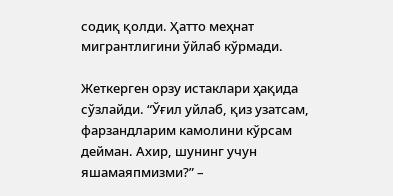содиқ қолди. Ҳатто меҳнат мигрантлигини ўйлаб кўрмади.

Жеткерген орзу истаклари ҳақида сўзлайди. “Ўғил уйлаб, қиз узатсам, фарзандларим камолини кўрсам дейман. Ахир, шунинг учун яшамаяпмизми?” –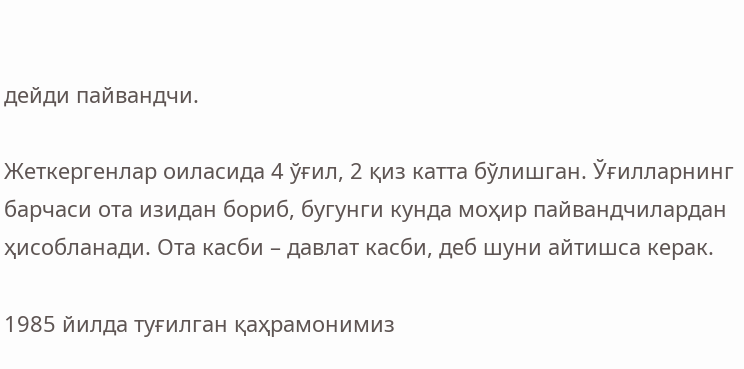дейди пайвандчи.

Жеткергенлар оиласида 4 ўғил, 2 қиз катта бўлишган. Ўғилларнинг барчаси ота изидан бориб, бугунги кунда моҳир пайвандчилардан ҳисобланади. Ота касби – давлат касби, деб шуни айтишса керак.

1985 йилда туғилган қаҳрамонимиз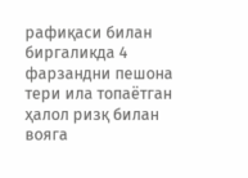рафиқаси билан биргаликда 4 фарзандни пешона тери ила топаётган ҳалол ризқ билан вояга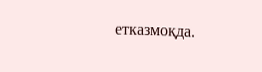етказмоқда.